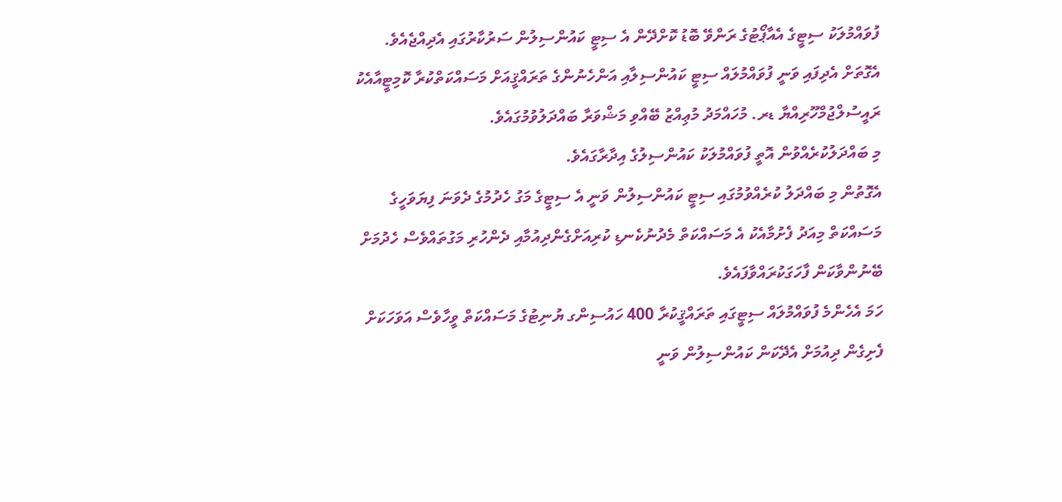ފުވައްމުލަކު ސިޓީގެ އެއާޕޯޓުގެ ރަންވޭ ބޮޑު ކޮށްދޭން އެ ސިޓީ ކައުންސިލުން ސަރުކާރުގައި އެދިއްޖެއެވެ.
އެގޮތަށް އެދިފައި ވަނީ ފުވައްމުލައް ސިޓީ ކައުންސިލާއި އަންހެނުންގެ ތަރައްޤީއަށް މަސައްކަތްކުރާ ކޮމިޓީއާއެކު ރައީސުލްޖުމްހޫރިއްޔާ ޑރ. މުހައްމަދު މުޢިއްޒު ބޭއްވި މަޝްވަރާ ބައްދަލުވުމުގައެވެ.
މި ބައްދަލުކުރެއްވުން އޮތީ ފުވައްމުލަކު ކައުންސިލުގެ އިދާރާގައެވެ.
އެގޮތުން މި ބައްދަލު ކުރެއްވުމުގައި ސިޓީ ކައުންސިލުން ވަނީ އެ ސިޓީގެ މަގު ހެދުމުގެ ދެވަނަ ފިޔަވަހީގެ މަސައްކަތް މިއަދު ފެށުމާއެކު އެ މަސައްކަތް މެދުނުކެނޑި ކުރިއަށްގެންދިއުމާއި ދެންހުރި މަގުތައްވެސް ހެދުމަށް ބޭނުންވާކަން ފާހަގަކުރައްވާފައެވެ.
ހަމަ އެހެންމެ ފުވައްމުލައް ސިޓީގައި ތަރައްޤީކުރާ 400 ހައުސިންގ ޔުނިޓުގެ މަސައްކަތް ވީހާވެސް އަވަހަކަށް ފެށިގެން ދިއުމަށް އެދޭކަން ކައުންސިލުން ވަނީ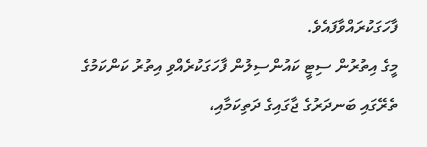ފާހަގަކުރައްވާފައެވެ.
މީގެ އިތުރުން ސިޓީ ކައުންސިލުން ފާހަގަކުރެއްވި އިތުރު ކަންކަމުގެ ތެރޭގައި ބަނދަރުގެ ޖާގައިގެ ދަތިކަމާއި،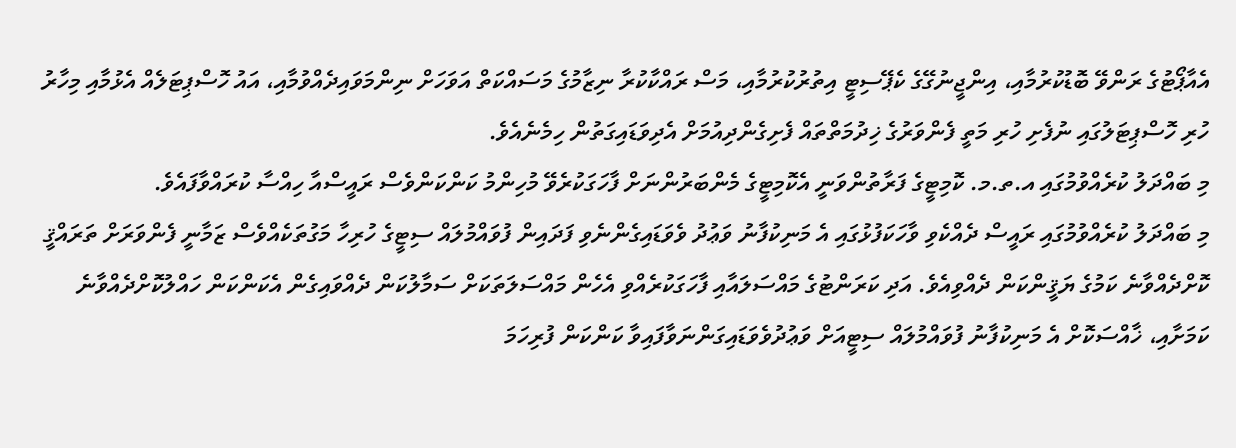އެއާޕޯޓުގެ ރަންވޭ ބޮޑުކުރުމާއި، އިންޖީނުގޭގެ ކެޕޭސިޓީ އިތުރުކުރުމާއި، މަސް ރައްކާކުރާ ނިޒާމުގެ މަސައްކަތް އަވަހަށް ނިންމަވައިދެއްވުމާއި، އައު ހޮސްޕިޓަލެއް އެޅުމާއި މިހާރު ހުރި ހޮސްޕިޓަލުގައި ނުފެށި ހުރި މަތީ ފެންވަރުގެ ޚިދުމަތްތައް ފެށިގެންދިއުމަށް އެދިވަޑައިގަތުން ހިމެނެއެވެ.
މި ބައްދަލު ކުރެއްވުމުގައި އ.ތ.މ. ކޮމިޓީގެ ފަރާތުންވަނީ އެކޮމިޓީގެ މެންބަރުންނަށް ފާހަގަކުރެވޭ މުހިންމު ކަންކަންވެސް ރައީސްއާ ހިއްސާ ކުރައްވާފައެވެ.
މި ބައްދަލު ކުރެއްވުމުގައި ރައީސް ދެއްކެވި ވާހަކަފުޅުގައި އެ މަނިކުފާނު ވަޢުދު ވެވަޑައިގެންނެވި ފަދައިން ފުވައްމުލައް ސިޓީގެ ހުރިހާ މަގުތަކެއްވެސް ޒަމާނީ ފެންވަރަށް ތަރައްޤީ ކޮށްދެއްވާނެ ކަމުގެ ޔަޤީންކަން ދެއްވިއެވެ. އަދި ކަރަންޓުގެ މައްސަލައާއި ފާހަގަކުރެއްވި އެހެން މައްސަލަތަކަށް ސަމާލުކަން ދެއްވައިގެން އެކަންކަން ހައްލުކޮށްދެއްވާނެ ކަމަށާއި، ޚާއްސަކޮށް އެ މަނިކުފާނު ފުވައްމުލައް ސިޓީއަށް ވަޢުދުވެވަޑައިގަންނަވާފައިވާ ކަންކަން ފުރިހަމަ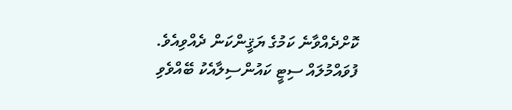ކޮށްދެއްވާނެ ކަމުގެ ޔަޤީންކަން ދެއްވިއެވެ.
ފުވައްމުލައް ސިޓީ ކައުންސިލާއެކު ބޭއްވެވި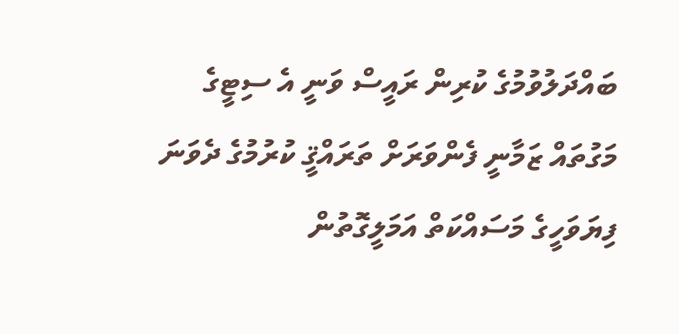ބައްދަލުވުމުގެ ކުރިން ރައީސް ވަނީ އެ ސިޓީގެ މަގުތައް ޒަމާނީ ފެންވަރަށް ތަރައްޤީ ކުރުމުގެ ދެވަނަ ފިޔަވަހީގެ މަސައްކަތް އަމަލީގޮތުން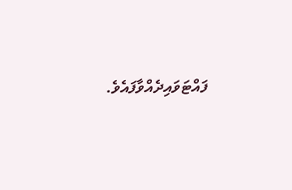ފައްޓަވައިދެއްވާފައެވެ.